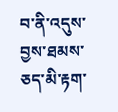བ་ནི་འདུས་བྱས་ཐམས་ཅད་མི་རྟག་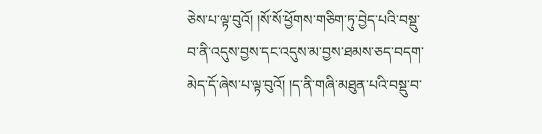ཅེས་པ་ལྟ་བུའོ། །སོ་སོ་ཕྱོགས་གཅིག་ཏུ་བྱེད་པའི་བསྡུ་བ་ནི་འདུས་བྱས་དང་འདུས་མ་བྱས་ཐམས་ཅད་བདག་མེད་དོ་ཞེས་པ་ལྟ་བུའོ། །ད་ནི་གཞི་མཐུན་པའི་བསྡུ་བ་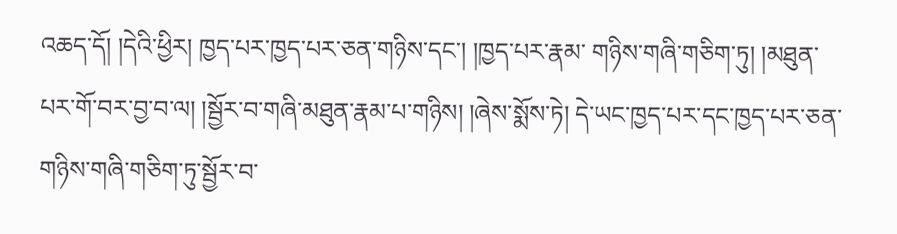འཆད་དོ། །དེའི་ཕྱིར། ཁྱད་པར་ཁྱད་པར་ཅན་གཉིས་དང་། །ཁྱད་པར་རྣམ་ གཉིས་གཞི་གཅིག་ཏུ། །མཐུན་པར་གོ་བར་བྱ་བ་ལ། །སྦྱོར་བ་གཞི་མཐུན་རྣམ་པ་གཉིས། །ཞེས་སྨོས་ཏེ། དེ་ཡང་ཁྱད་པར་དང་ཁྱད་པར་ཅན་གཉིས་གཞི་གཅིག་ཏུ་སྦྱོར་བ་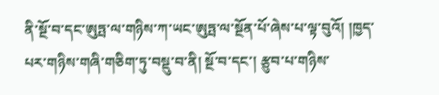ནི་སྔོ་བ་དང་ཨུཏྤ་ལ་གཉིས་ཀ་ཡང་ཨུཏྤ་ལ་སྔོན་པོ་ཞེས་པ་ལྟ་བུའོ། །ཁྱད་པར་གཉིས་གཞི་གཅིག་ཏུ་བསྡུ་བ་ནི། སྔོ་བ་དང་། རྩུབ་པ་གཉིས་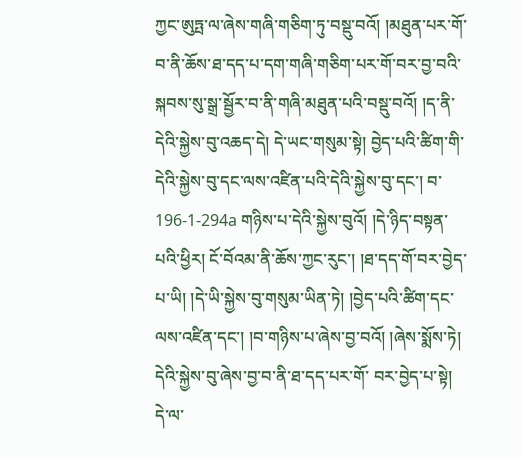ཀྱང་ཨུཏྤ་ལ་ཞེས་གཞི་གཅིག་ཏུ་བསྡུ་བའོ། །མཐུན་པར་གོ་བ་ནི་ཆོས་ཐ་དད་པ་དག་གཞི་གཅིག་པར་གོ་བར་བྱ་བའི་སྐབས་སུ་སྒྲ་སྦྱོར་བ་ནི་གཞི་མཐུན་པའི་བསྡུ་བའོ། །ད་ནི་དེའི་སྐྱེས་བུ་འཆད་དེ། དེ་ཡང་གསུམ་སྟེ། བྱེད་པའི་ཚིག་གི་དེའི་སྐྱེས་བུ་དང་ལས་འཛིན་པའི་དེའི་སྐྱེས་བུ་དང་། བ་ 196-1-294a གཉིས་པ་དེའི་སྐྱེས་བུའོ། །དེ་ཉིད་བསྟན་པའི་ཕྱིར། ངོ་བོའམ་ནི་ཆོས་ཀྱང་རུང་། །ཐ་དད་གོ་བར་བྱེད་པ་ཡི། །དེ་ཡི་སྐྱེས་བུ་གསུམ་ཡིན་ཏེ། །བྱེད་པའི་ཚིག་དང་ལས་འཛིན་དང་། །བ་གཉིས་པ་ཞེས་བྱ་བའོ། །ཞེས་སྨོས་ཏེ། དེའི་སྐྱེས་བུ་ཞེས་བྱ་བ་ནི་ཐ་དད་པར་གོ་ བར་བྱེད་པ་སྟེ། དེ་ལ་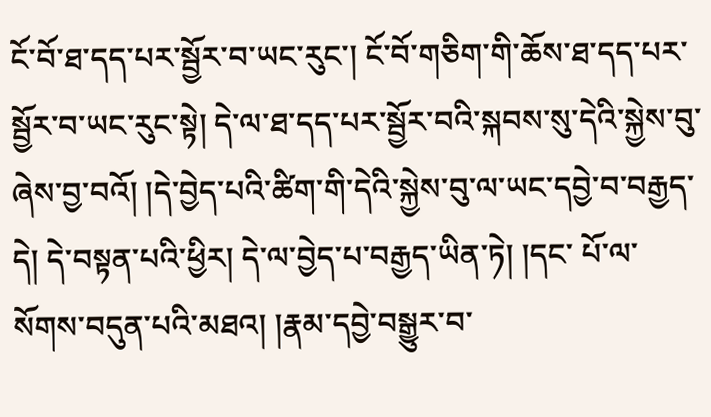ངོ་བོ་ཐ་དད་པར་སྦྱོར་བ་ཡང་རུང་། ངོ་བོ་གཅིག་གི་ཆོས་ཐ་དད་པར་སྦྱོར་བ་ཡང་རུང་སྟེ། དེ་ལ་ཐ་དད་པར་སྦྱོར་བའི་སྐབས་སུ་དེའི་སྐྱེས་བུ་ཞེས་བྱ་བའོ། །དེ་བྱེད་པའི་ཚིག་གི་དེའི་སྐྱེས་བུ་ལ་ཡང་དབྱེ་བ་བརྒྱད་དེ། དེ་བསྟན་པའི་ཕྱིར། དེ་ལ་བྱེད་པ་བརྒྱད་ཡིན་ཏེ། །དང་ པོ་ལ་སོགས་བདུན་པའི་མཐའ། །རྣམ་དབྱེ་བསྒྱུར་བ་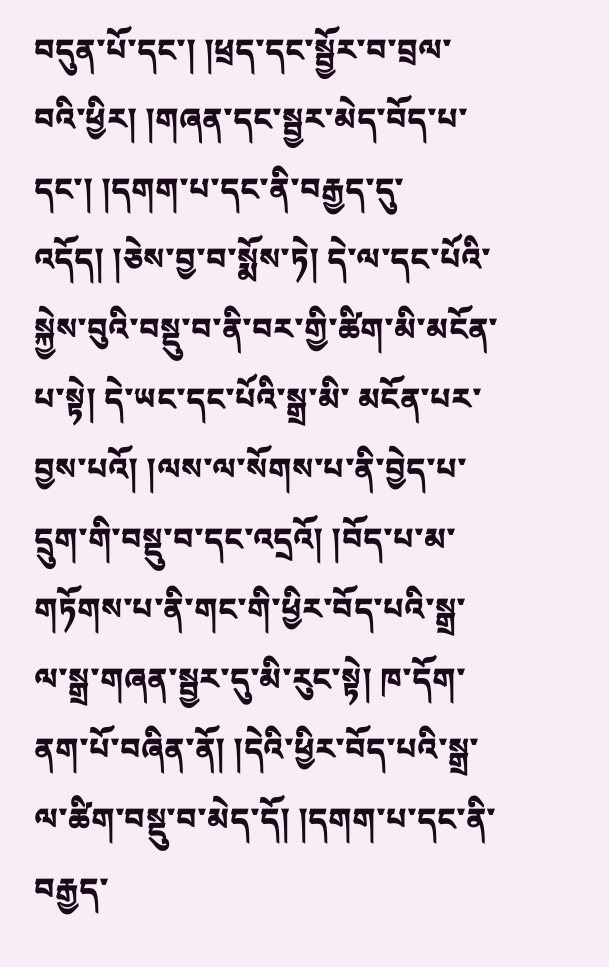བདུན་པོ་དང་། །ཕྲད་དང་སྦྱོར་བ་བྲལ་བའི་ཕྱིར། །གཞན་དང་སྦྱར་མེད་བོད་པ་དང་། །དགག་པ་དང་ནི་བརྒྱད་དུ་འདོད། །ཅེས་བྱ་བ་སྨོས་ཏེ། དེ་ལ་དང་པོའི་སྐྱེས་བུའི་བསྡུ་བ་ནི་བར་གྱི་ཚིག་མི་མངོན་པ་སྟེ། དེ་ཡང་དང་པོའི་སྒྲ་མི་ མངོན་པར་བྱས་པའོ། །ལས་ལ་སོགས་པ་ནི་བྱེད་པ་དྲུག་གི་བསྡུ་བ་དང་འདྲའོ། །བོད་པ་མ་གཏོགས་པ་ནི་གང་གི་ཕྱིར་བོད་པའི་སྒྲ་ལ་སྒྲ་གཞན་སྦྱར་དུ་མི་རུང་སྟེ། ཁ་དོག་ནག་པོ་བཞིན་ནོ། །དེའི་ཕྱིར་བོད་པའི་སྒྲ་ལ་ཚིག་བསྡུ་བ་མེད་དོ། །དགག་པ་དང་ནི་བརྒྱད་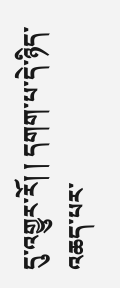དུ་འགྱུར་རོ། ། དགག་པ་དེ་ཉིད་འཆད་པར་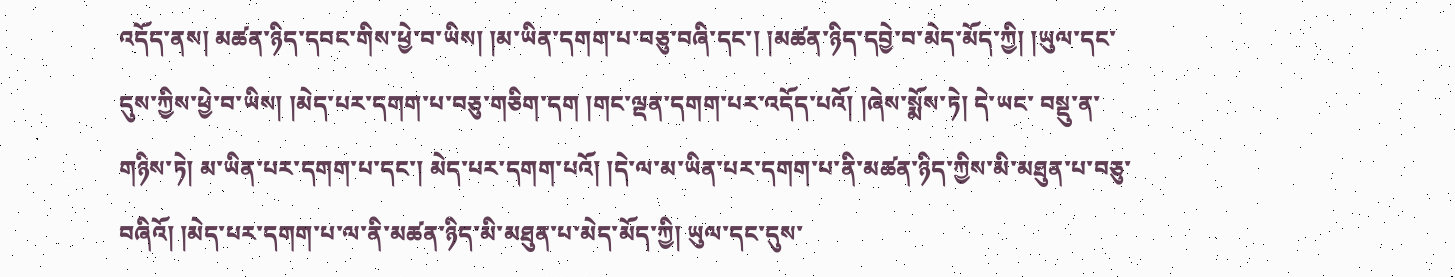འདོད་ནས། མཚན་ཉིད་དབང་གིས་ཕྱེ་བ་ཡིས། །མ་ཡིན་དགག་པ་བཅུ་བཞི་དང་། །མཚན་ཉིད་དབྱེ་བ་མེད་མོད་ཀྱི། །ཡུལ་དང་དུས་ཀྱིས་ཕྱེ་བ་ཡིས། །མེད་པར་དགག་པ་བཅུ་གཅིག་དག །གང་ལྡན་དགག་པར་འདོད་པའོ། །ཞེས་སྨོས་ཏེ། དེ་ཡང་ བསྡུ་ན་གཉིས་ཏེ། མ་ཡིན་པར་དགག་པ་དང་། མེད་པར་དགག་པའོ། །དེ་ལ་མ་ཡིན་པར་དགག་པ་ནི་མཚན་ཉིད་ཀྱིས་མི་མཐུན་པ་བཅུ་བཞིའོ། །མེད་པར་དགག་པ་ལ་ནི་མཚན་ཉིད་མི་མཐུན་པ་མེད་མོད་ཀྱི། ཡུལ་དང་དུས་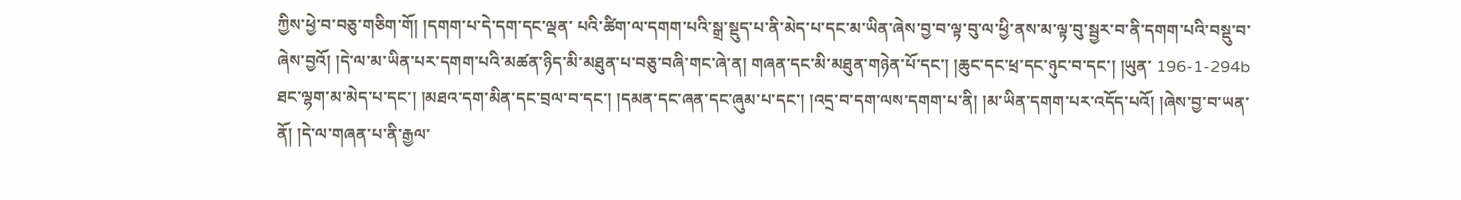ཀྱིས་ཕྱེ་བ་བཅུ་གཅིག་གོ། །དགག་པ་དེ་དག་དང་ལྡན་ པའི་ཚིག་ལ་དགག་པའི་སྒྲ་སྡུད་པ་ནི་མེད་པ་དང་མ་ཡིན་ཞེས་བྱ་བ་ལྟ་བུ་ལ་ཕྱི་ནས་མ་ལྟ་བུ་སྦྱར་བ་ནི་དགག་པའི་བསྡུ་བ་ཞེས་བྱའོ། །དེ་ལ་མ་ཡིན་པར་དགག་པའི་མཚན་ཉིད་མི་མཐུན་པ་བཅུ་བཞི་གང་ཞེ་ན། གཞན་དང་མི་མཐུན་གཉེན་པོ་དང་། །ཆུང་དང་ཕྲ་དང་ཉུང་བ་དང་། །ཡུན་ 196-1-294b ཐང་ལྷག་མ་མེད་པ་དང་། །མཐའ་དག་མིན་དང་བྲལ་བ་དང་། །དམན་དང་ཞན་དང་ཞུམ་པ་དང་། །འདྲ་བ་དག་ལས་དགག་པ་ནི། །མ་ཡིན་དགག་པར་འདོད་པའོ། །ཞེས་བྱ་བ་ཡན་ནོ། །དེ་ལ་གཞན་པ་ནི་རྒྱལ་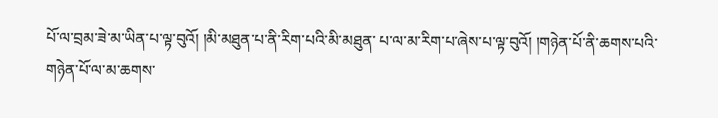པོ་ལ་བྲམ་ཟེ་མ་ཡིན་པ་ལྟ་བུའོ། །མི་མཐུན་པ་ནི་རིག་པའི་མི་མཐུན་ པ་ལ་མ་རིག་པ་ཞེས་པ་ལྟ་བུའོ། །གཉེན་པོ་ནི་ཆགས་པའི་གཉེན་པོ་ལ་མ་ཆགས་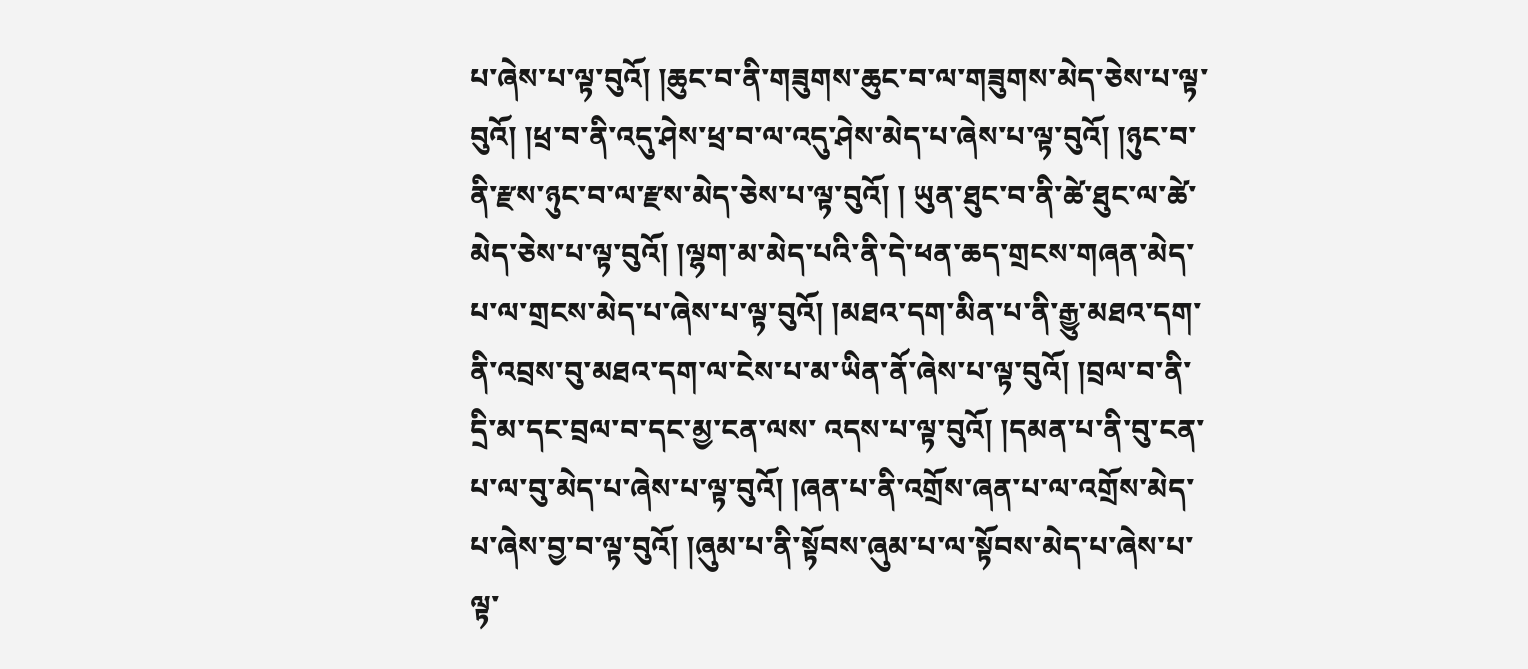པ་ཞེས་པ་ལྟ་བུའོ། །ཆུང་བ་ནི་གཟུགས་ཆུང་བ་ལ་གཟུགས་མེད་ཅེས་པ་ལྟ་བུའོ། །ཕྲ་བ་ནི་འདུ་ཤེས་ཕྲ་བ་ལ་འདུ་ཤེས་མེད་པ་ཞེས་པ་ལྟ་བུའོ། །ཉུང་བ་ནི་རྫས་ཉུང་བ་ལ་རྫས་མེད་ཅེས་པ་ལྟ་བུའོ། ། ཡུན་ཐུང་བ་ནི་ཚེ་ཐུང་ལ་ཚེ་མེད་ཅེས་པ་ལྟ་བུའོ། །ལྷག་མ་མེད་པའི་ནི་དེ་ཕན་ཆད་གྲངས་གཞན་མེད་པ་ལ་གྲངས་མེད་པ་ཞེས་པ་ལྟ་བུའོ། །མཐའ་དག་མིན་པ་ནི་རྒྱུ་མཐའ་དག་ནི་འབྲས་བུ་མཐའ་དག་ལ་ངེས་པ་མ་ཡིན་ནོ་ཞེས་པ་ལྟ་བུའོ། །བྲལ་བ་ནི་དྲི་མ་དང་བྲལ་བ་དང་མྱ་ངན་ལས་ འདས་པ་ལྟ་བུའོ། །དམན་པ་ནི་བུ་ངན་པ་ལ་བུ་མེད་པ་ཞེས་པ་ལྟ་བུའོ། །ཞན་པ་ནི་འགྲོས་ཞན་པ་ལ་འགྲོས་མེད་པ་ཞེས་བྱ་བ་ལྟ་བུའོ། །ཞུམ་པ་ནི་སྟོབས་ཞུམ་པ་ལ་སྟོབས་མེད་པ་ཞེས་པ་ལྟ་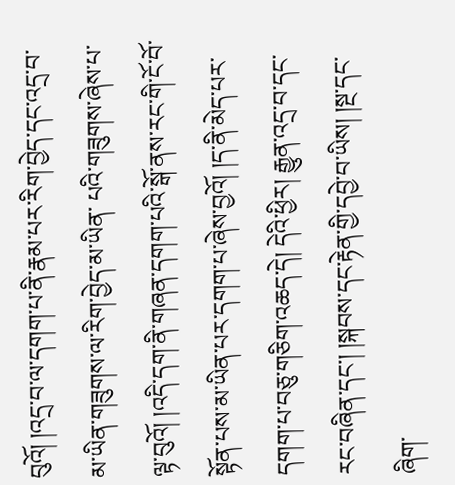བུའོ། །འདྲ་བ་ལ་དགག་པ་ནི་རྣམ་པར་རིག་བྱེད་དང་འདྲ་བ་མ་ཡིན་གཟུགས་ལ་རིག་བྱེད་མ་ཡིན་ པའི་གཟུགས་ཞེས་པ་ལྟ་བུའོ། །འདི་དག་ནི་གཞན་དགག་པའི་སྒོ་ནས་རང་གི་ངོ་བོ་སྟོན་པས་མ་ཡིན་པར་དགག་པ་ཞེས་བྱའོ། །ད་ནི་མེད་པར་དགག་པ་བཅུ་གཅིག་འཆད་དེ། དེའི་ཕྱིར། རྒྱུན་འདྲ་བ་དང་རང་བཞིན་དང་། །སྐབས་དང་རྟེན་གྱི་དབྱེ་བ་ཡིས། །སྔ་དང་ཞིག་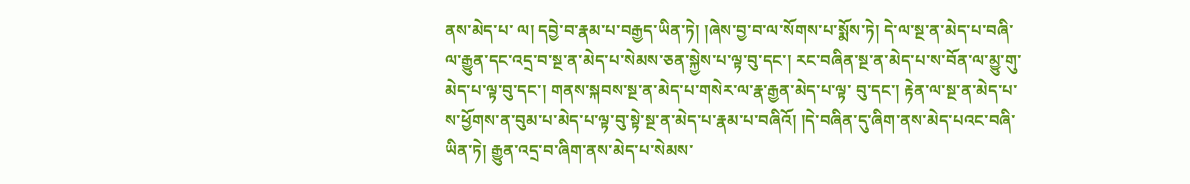ནས་མེད་པ་ ལ། དབྱེ་བ་རྣམ་པ་བརྒྱད་ཡིན་ཏེ། །ཞེས་བྱ་བ་ལ་སོགས་པ་སྨོས་ཏེ། དེ་ལ་སྔ་ན་མེད་པ་བཞི་ལ་རྒྱུན་དང་འདྲ་བ་སྔ་ན་མེད་པ་སེམས་ཅན་སྐྱེས་པ་ལྟ་བུ་དང་། རང་བཞིན་སྔ་ན་མེད་པ་ས་བོན་ལ་མྱུ་གུ་མེད་པ་ལྟ་བུ་དང་། གནས་སྐབས་སྔ་ན་མེད་པ་གསེར་ལ་རྣ་རྒྱན་མེད་པ་ལྟ་ བུ་དང་། རྟེན་ལ་སྔ་ན་མེད་པ་ས་ཕྱོགས་ན་བུམ་པ་མེད་པ་ལྟ་བུ་སྟེ་སྔ་ན་མེད་པ་རྣམ་པ་བཞིའོ། །དེ་བཞིན་དུ་ཞིག་ནས་མེད་པའང་བཞི་ཡིན་ཏེ། རྒྱུན་འདྲ་བ་ཞིག་ནས་མེད་པ་སེམས་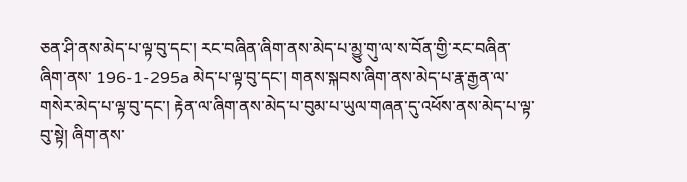ཅན་ཤི་ནས་མེད་པ་ལྟ་བུ་དང་། རང་བཞིན་ཞིག་ནས་མེད་པ་མྱུ་གུ་ལ་ས་བོན་གྱི་རང་བཞིན་ཞིག་ནས་ 196-1-295a མེད་པ་ལྟ་བུ་དང་། གནས་སྐབས་ཞིག་ནས་མེད་པ་རྣ་རྒྱན་ལ་གསེར་མེད་པ་ལྟ་བུ་དང་། རྟེན་ལ་ཞིག་ནས་མེད་པ་བུམ་པ་ཡུལ་གཞན་དུ་འཕོས་ནས་མེད་པ་ལྟ་བུ་སྟེ། ཞིག་ནས་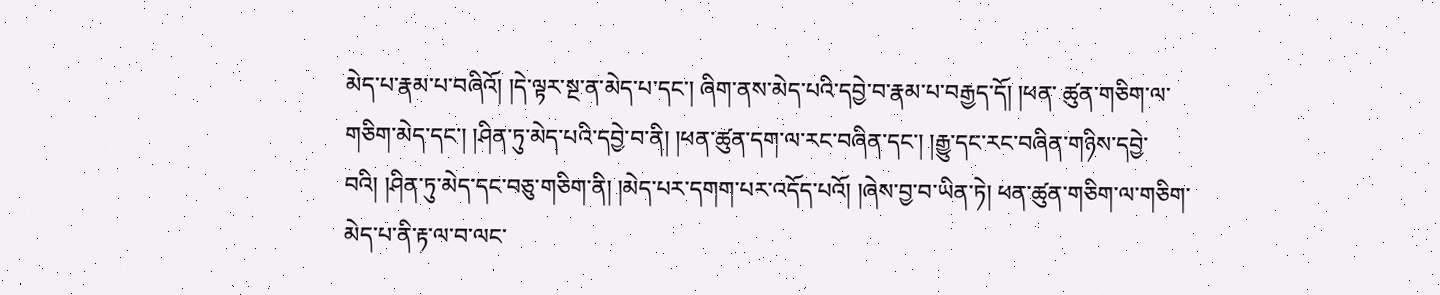མེད་པ་རྣམ་པ་བཞིའོ། །དེ་ལྟར་སྔ་ན་མེད་པ་དང་། ཞིག་ནས་མེད་པའི་དབྱེ་བ་རྣམ་པ་བརྒྱད་དོ། །ཕན་ ཚུན་གཅིག་ལ་གཅིག་མེད་དང་། །ཤིན་ཏུ་མེད་པའི་དབྱེ་བ་ནི། །ཕན་ཚུན་དག་ལ་རང་བཞིན་དང་། །རྒྱུ་དང་རང་བཞིན་གཉིས་དབྱེ་བའི། །ཤིན་ཏུ་མེད་དང་བཅུ་གཅིག་ནི། །མེད་པར་དགག་པར་འདོད་པའོ། །ཞེས་བྱ་བ་ཡིན་ཏེ། ཕན་ཚུན་གཅིག་ལ་གཅིག་མེད་པ་ནི་རྟ་ལ་བ་ལང་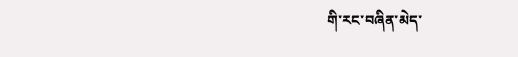གི་རང་བཞིན་མེད་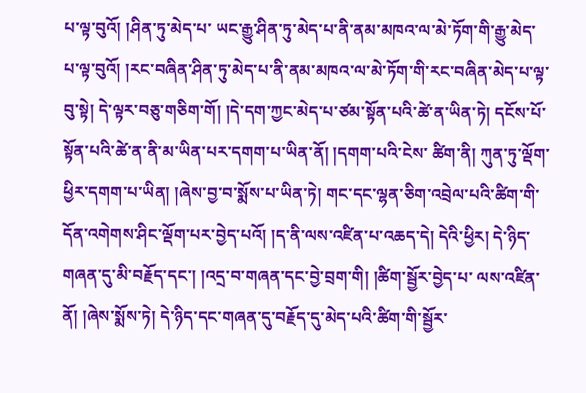པ་ལྟ་བུའོ། །ཤིན་ཏུ་མེད་པ་ ཡང་རྒྱུ་ཤིན་ཏུ་མེད་པ་ནི་ནམ་མཁའ་ལ་མེ་ཏོག་གི་རྒྱུ་མེད་པ་ལྟ་བུའོ། །རང་བཞིན་ཤིན་ཏུ་མེད་པ་ནི་ནམ་མཁའ་ལ་མེ་ཏོག་གི་རང་བཞིན་མེད་པ་ལྟ་བུ་སྟེ། དེ་ལྟར་བཅུ་གཅིག་གོ། །དེ་དག་ཀྱང་མེད་པ་ཙམ་སྟོན་པའི་ཚེ་ན་ཡིན་ཏེ། དངོས་པོ་སྟོན་པའི་ཚེ་ན་ནི་མ་ཡིན་པར་དགག་པ་ཡིན་ནོ། །དགག་པའི་ངེས་ ཚིག་ནི། ཀུན་ཏུ་ལྡོག་ཕྱིར་དགག་པ་ཡིན། །ཞེས་བྱ་བ་སྨོས་པ་ཡིན་ཏེ། གང་དང་ལྷན་ཅིག་འབྲེལ་པའི་ཚིག་གི་དོན་འགེགས་ཤིང་ལྡོག་པར་བྱེད་པའོ། །ད་ནི་ལས་འཛིན་པ་འཆད་དེ། དེའི་ཕྱིར། དེ་ཉིད་གཞན་དུ་མི་བརྗོད་དང་། །འདྲ་བ་གཞན་དང་བྱེ་བྲག་གི། །ཚིག་སྦྱོར་བྱེད་པ་ ལས་འཛིན་ནོ། །ཞེས་སྨོས་ཏེ། དེ་ཉིད་དང་གཞན་དུ་བརྗོད་དུ་མེད་པའི་ཚིག་གི་སྦྱོར་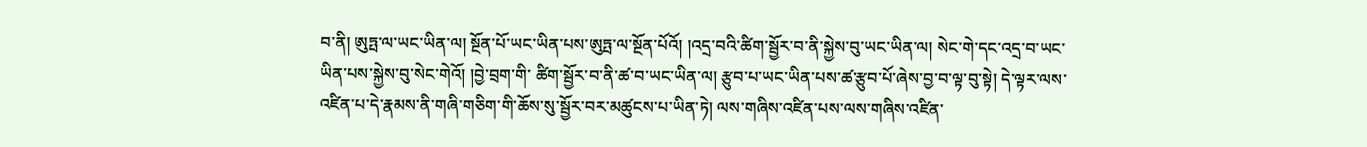བ་ནི། ཨུཏྤ་ལ་ཡང་ཡིན་ལ། སྔོན་པོ་ཡང་ཡིན་པས་ཨུཏྤ་ལ་སྔོན་པོའོ། །འདྲ་བའི་ཚིག་སྦྱོར་བ་ནི་སྐྱེས་བུ་ཡང་ཡིན་ལ། སེང་གེ་དང་འདྲ་བ་ཡང་ཡིན་པས་སྐྱེས་བུ་སེང་གེའོ། །བྱེ་བྲག་གི་ ཚིག་སྦྱོར་བ་ནི་ཚ་བ་ཡང་ཡིན་ལ། རྩུབ་པ་ཡང་ཡིན་པས་ཚ་རྩུབ་པོ་ཞེས་བྱ་བ་ལྟ་བུ་སྟེ། དེ་ལྟར་ལས་འཛིན་པ་དེ་རྣམས་ནི་གཞི་གཅིག་གི་ཆོས་སུ་སྦྱོར་བར་མཚུངས་པ་ཡིན་ཏེ། ལས་གཞིས་འཛིན་པས་ལས་གཞིས་འཛིན་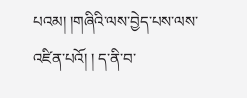པའམ། །གཞིའི་ལས་བྱེད་པས་ལས་འཛིན་པའོ། ། ད་ནི་བ་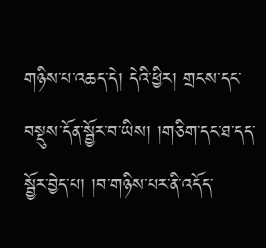གཉིས་པ་འཆད་དེ། དེའི་ཕྱིར། གྲངས་དང་བསྡུས་དོན་སྦྱོར་བ་ཡིས། །གཅིག་དང་ཐ་དད་སྦྱོར་བྱེད་པ། །བ་གཉིས་པར་ནི་འདོད་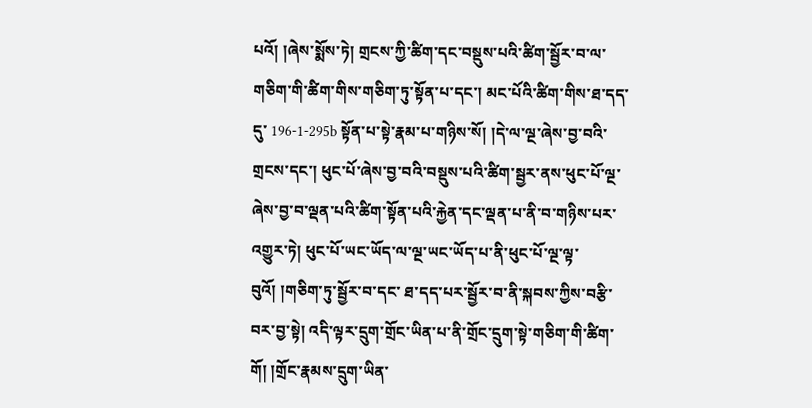པའོ། །ཞེས་སྨོས་ཏེ། གྲངས་ཀྱི་ཚིག་དང་བསྡུས་པའི་ཚིག་སྦྱོར་བ་ལ་གཅིག་གི་ཚིག་གིས་གཅིག་ཏུ་སྟོན་པ་དང་། མང་པོའི་ཚིག་གིས་ཐ་དད་དུ་ 196-1-295b སྟོན་པ་སྟེ་རྣམ་པ་གཉིས་སོ། །དེ་ལ་ལྔ་ཞེས་བྱ་བའི་གྲངས་དང་། ཕུང་པོ་ཞེས་བྱ་བའི་བསྡུས་པའི་ཚིག་སྦྱར་ནས་ཕུང་པོ་ལྔ་ཞེས་བྱ་བ་ལྡན་པའི་ཚིག་སྟོན་པའི་རྐྱེན་དང་ལྡན་པ་ནི་བ་གཉིས་པར་འགྱུར་ཏེ། ཕུང་པོ་ཡང་ཡོད་ལ་ལྔ་ཡང་ཡོད་པ་ནི་ཕུང་པོ་ལྔ་ལྟ་བུའོ། །གཅིག་ཏུ་སྦྱོར་བ་དང་ ཐ་དད་པར་སྦྱོར་བ་ནི་སྐབས་ཀྱིས་བརྩི་བར་བྱ་སྟེ། འདི་ལྟར་དྲུག་གྲོང་ཡིན་པ་ནི་གྲོང་དྲུག་སྟེ་གཅིག་གི་ཚིག་གོ། །གྲོང་རྣམས་དྲུག་ཡིན་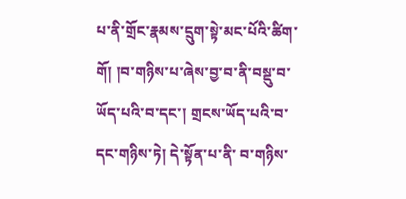པ་ནི་གྲོང་རྣམས་དྲུག་སྟེ་མང་པོའི་ཚིག་གོ། །བ་གཉིས་པ་ཞེས་བྱ་བ་ནི་བསྡུ་བ་ཡོད་པའི་བ་དང་། གྲངས་ཡོད་པའི་བ་དང་གཉིས་ཏེ། དེ་སྟོན་པ་ནི་ བ་གཉིས་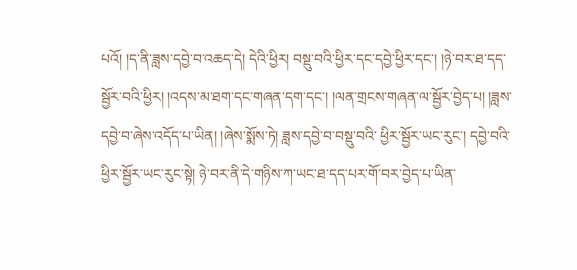པའོ། །ད་ནི་ཟླས་དབྱེ་བ་འཆད་དེ། དེའི་ཕྱིར། བསྡུ་བའི་ཕྱིར་དང་དབྱེ་ཕྱིར་དང་། །ཉེ་བར་ཐ་དད་སྦྱོར་བའི་ཕྱིར། །འདས་མ་ཐག་དང་གཞན་དག་དང་། །ལན་གྲངས་གཞན་ལ་སྦྱོར་བྱེད་པ། །ཟླས་དབྱེ་བ་ཞེས་འདོད་པ་ཡིན། །ཞེས་སྨོས་ཏེ། ཟླས་དབྱེ་བ་བསྡུ་བའི་ ཕྱིར་སྦྱོར་ཡང་རུང་། དབྱེ་བའི་ཕྱིར་སྦྱོར་ཡང་རུང་སྟེ། ཉེ་བར་ནི་དེ་གཉིས་ཀ་ཡང་ཐ་དད་པར་གོ་བར་བྱེད་པ་ཡིན་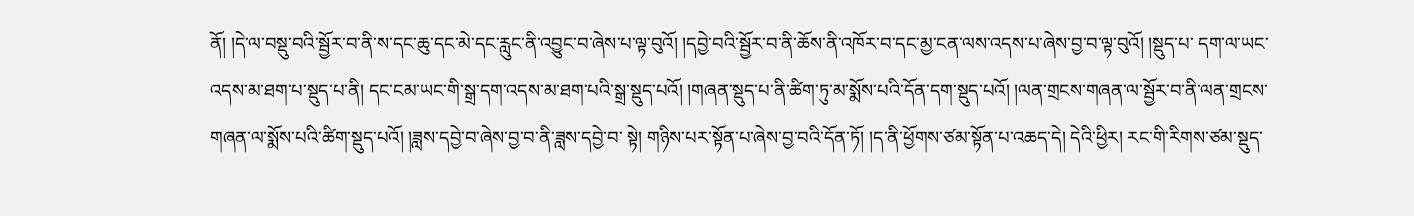ནོ། །དེ་ལ་བསྡུ་བའི་སྦྱོར་བ་ནི་ས་དང་ཆུ་དང་མེ་དང་རླུང་ནི་འབྱུང་བ་ཞེས་པ་ལྟ་བུའོ། །དབྱེ་བའི་སྦྱོར་བ་ནི་ཆོས་ནི་འཁོར་བ་དང་མྱ་ངན་ལས་འདས་པ་ཞེས་བྱ་བ་ལྟ་བུའོ། །སྡུད་པ་ དག་ལ་ཡང་འདས་མ་ཐག་པ་སྡུད་པ་ནི། དང་ངམ་ཡང་གི་སྒྲ་དག་འདས་མ་ཐག་པའི་སྒྲ་སྡུད་པའོ། །གཞན་སྡུད་པ་ནི་ཚིག་ཏུ་མ་སྨོས་པའི་དོན་དག་སྡུད་པའོ། །ལན་གྲངས་གཞན་ལ་སྦྱོར་བ་ནི་ལན་གྲངས་གཞན་ལ་སྨོས་པའི་ཚིག་སྡུད་པའོ། །ཟླས་དབྱེ་བ་ཞེས་བྱ་བ་ནི་ཟླས་དབྱེ་བ་ སྟེ། གཉིས་པར་སྟོན་པ་ཞེས་བྱ་བའི་དོན་ཏོ། །ད་ནི་ཕྱོགས་ཙམ་སྟོན་པ་འཆད་དེ། དེའི་ཕྱིར། རང་གི་རིགས་ཙམ་སྡུད་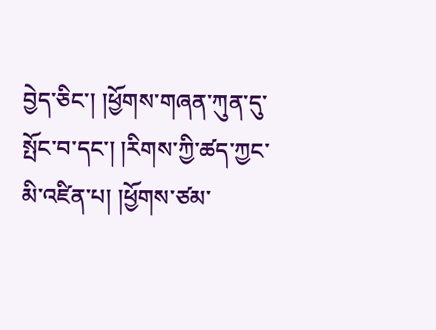བྱེད་ཅིང་། །ཕྱོགས་གཞན་ཀུན་དུ་སྤོང་བ་དང་། །རིགས་ཀྱི་ཚད་ཀྱང་མི་འཛིན་པ། །ཕྱོགས་ཙམ་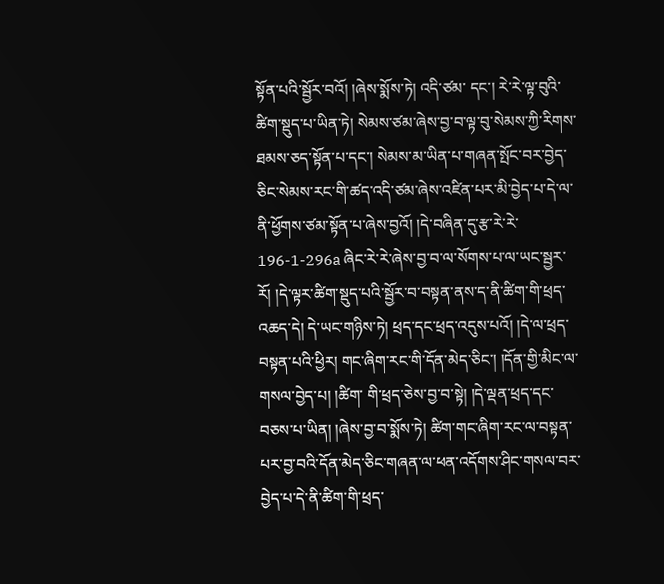སྟོན་པའི་སྦྱོར་བའོ། །ཞེས་སྨོས་ཏེ། འདི་ཙམ་ དང་། རེ་རེ་ལྟ་བུའི་ཚིག་སྡུད་པ་ཡིན་ཏེ། སེམས་ཙམ་ཞེས་བྱ་བ་ལྟ་བུ་སེམས་ཀྱི་རིགས་ཐམས་ཅད་སྟོན་པ་དང་། སེམས་མ་ཡིན་པ་གཞན་སྤོང་བར་བྱེད་ཅིང་སེམས་རང་གི་ཚད་འདི་ཙམ་ཞེས་འཛིན་པར་མི་བྱེད་པ་དེ་ལ་ནི་ཕྱོགས་ཙམ་སྟོན་པ་ཞེས་བྱའོ། །དེ་བཞིན་དུ་རྩ་རེ་རེ་ 196-1-296a ཞིང་རེ་རེ་ཞེས་བྱ་བ་ལ་སོགས་པ་ལ་ཡང་སྦྱར་རོ། །དེ་ལྟར་ཚིག་སྡུད་པའི་སྦྱོར་བ་བསྟན་ནས་ད་ནི་ཚིག་གི་ཕྲད་འཆད་དེ། དེ་ཡང་གཉིས་ཏེ། ཕྲད་དང་ཕྲད་འདུས་པའོ། །དེ་ལ་ཕྲད་བསྟན་པའི་ཕྱིར། གང་ཞིག་རང་གི་དོན་མེད་ཅིང་། །དོན་གྱི་མིང་ལ་གསལ་བྱེད་པ། །ཚིག་ གི་ཕྲད་ཅེས་བྱ་བ་སྟེ། །དེ་ལྡན་ཕྲད་དང་བཅས་པ་ཡིན། །ཞེས་བྱ་བ་སྨོས་ཏེ། ཚིག་གང་ཞིག་རང་ལ་བསྟན་པར་བྱ་བའི་དོན་མེད་ཅིང་གཞན་ལ་ཕན་འདོགས་ཤིང་གསལ་བར་བྱེད་པ་དེ་ནི་ཚིག་གི་ཕྲད་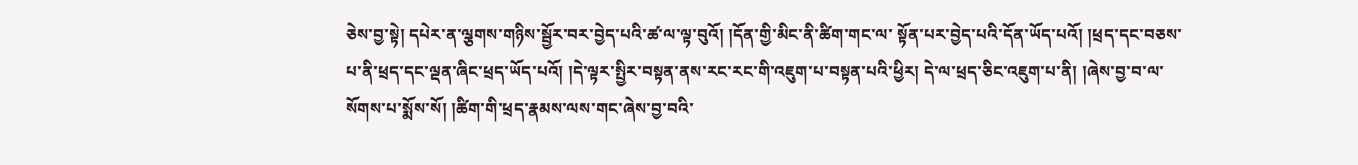ཅེས་བྱ་སྟེ། དཔེར་ན་ལྕགས་གཉིས་སྦྱོར་བར་བྱེད་པའི་ཚ་ལ་ལྟ་བུའོ། །དོན་གྱི་མིང་ནི་ཚིག་གང་ལ་ སྟོན་པར་བྱེད་པའི་དོན་ཡོད་པའོ། །ཕྲད་དང་བཅས་པ་ནི་ཕྲད་དང་ལྡན་ཞིང་ཕྲད་ཡོད་པའོ། །དེ་ལྟར་སྤྱིར་བསྟན་ནས་རང་རང་གི་འཇུག་པ་བསྟན་པའི་ཕྱིར། དེ་ལ་ཕྲད་ཅིང་འཇུག་པ་ནི། །ཞེས་བྱ་བ་ལ་སོགས་པ་སྨོས་སོ། །ཚིག་གི་ཕྲད་རྣམས་ལས་གང་ཞེས་བྱ་བའི་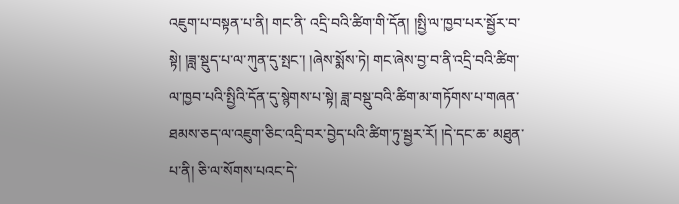འཇུག་པ་བསྟན་པ་ནི། གང་ནི་ འདྲི་བའི་ཚིག་གི་དོན། །སྤྱི་ལ་ཁྱབ་པར་སྦྱོར་བ་སྟེ། །ཟླ་སྡུད་པ་ལ་ཀུན་དུ་སྤང་། །ཞེས་སྨོས་ཏེ། གང་ཞེས་བྱ་བ་ནི་འདྲི་བའི་ཚིག་ལ་ཁྱབ་པའི་སྤྱིའི་དོན་དུ་སྙེགས་པ་སྟེ། ཟླ་བསྡུ་བའི་ཚིག་མ་གཏོགས་པ་གཞན་ཐམས་ཅད་ལ་འཇུག་ཅིང་འདྲི་བར་བྱེད་པའི་ཚིག་ཏུ་སྦྱར་རོ། །དེ་དང་ཆ་ མཐུན་པ་ནི། ཅི་ལ་སོགས་པའང་དེ་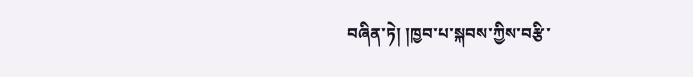བཞིན་ཏེ། །ཁྱབ་པ་སྐབས་ཀྱིས་བརྩི་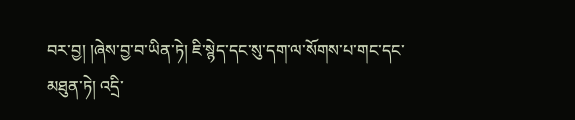བར་བྱ། །ཞེས་བྱ་བ་ཡིན་ཏེ། ཇི་སྙེད་དང་སུ་དག་ལ་སོགས་པ་གང་དང་མཐུན་ཏེ། འདྲི་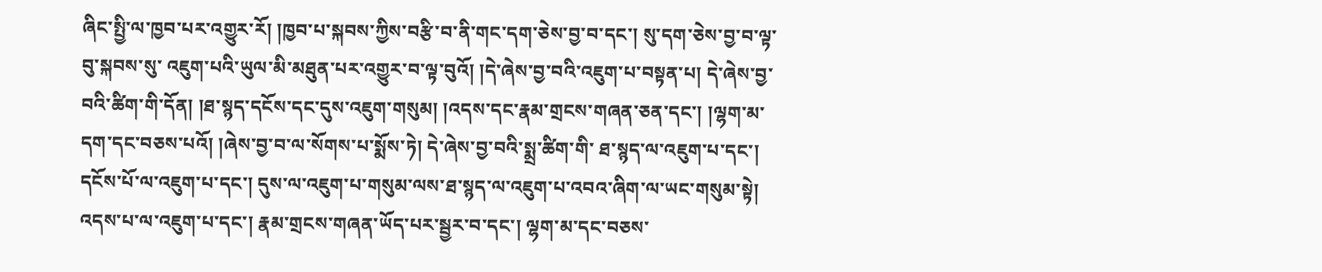ཞིང་སྤྱི་ལ་ཁྱབ་པར་འགྱུར་རོ། །ཁྱབ་པ་སྐབས་ཀྱིས་བརྩི་བ་ནི་གང་དག་ཅེས་བྱ་བ་དང་། སུ་དག་ཅེས་བྱ་བ་ལྟ་བུ་སྐབས་སུ་ འཇུག་པའི་ཡུལ་མི་མཐུན་པར་འགྱུར་བ་ལྟ་བུའོ། །དེ་ཞེས་བྱ་བའི་འཇུག་པ་བསྟན་པ། དེ་ཞེས་བྱ་བའི་ཚིག་གི་དོན། །ཐ་སྙད་དངོས་དང་དུས་འཇུག་གསུམ། །འདས་དང་རྣམ་གྲངས་གཞན་ཅན་དང་། །ལྷག་མ་དག་དང་བཅས་པའོ། །ཞེས་བྱ་བ་ལ་སོགས་པ་སྨོས་ཏེ། དེ་ཞེས་བྱ་བའི་སྨྲ་ཚིག་གི་ ཐ་སྙད་ལ་འཇུག་པ་དང་། དངོས་པོ་ལ་འཇུག་པ་དང་། དུས་ལ་འཇུག་པ་གསུམ་ལས་ཐ་སྙད་ལ་འཇུག་པ་འབའ་ཞིག་ལ་ཡང་གསུམ་སྟེ། འདས་པ་ལ་འཇུག་པ་དང་། རྣམ་གྲངས་གཞན་ཡོད་པར་སྦྱར་བ་དང་། ལྷག་མ་དང་བཅས་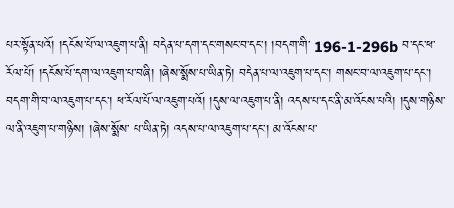པར་སྟོན་པའོ། །དངོས་པོ་ལ་འཇུག་པ་ནི། བདེན་པ་དག་དང་གསང་བ་དང་། །བདག་གི་ 196-1-296b བ་དང་ཕ་རོལ་པོ། །དངོས་པོ་དག་ལ་འཇུག་པ་བཞི། །ཞེས་སྨོས་པ་ཡིན་ཏེ། བདེན་པ་ལ་འཇུག་པ་དང་། གསང་བ་ལ་འཇུག་པ་དང་། བདག་གི་བ་ལ་འཇུག་པ་དང་། ཕ་རོལ་པོ་ལ་འཇུག་པའོ། །དུས་ལ་འཇུག་པ་ནི། འདས་པ་དང་ནི་མ་འོངས་པའི། །དུས་གཉིས་ལ་ནི་འཇུག་པ་གཉིས། །ཞེས་སྨོས་ པ་ཡིན་ཏེ། འདས་པ་ལ་འཇུག་པ་དང་། མ་འོངས་པ་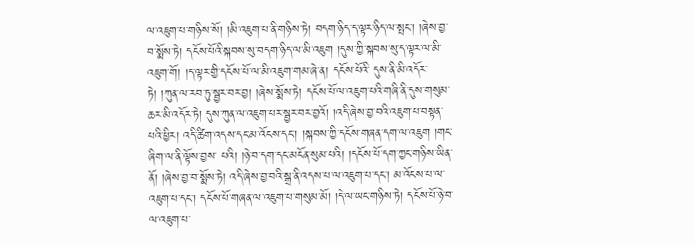ལ་འཇུག་པ་གཉིས་སོ། །མི་འཇུག་པ་ནི་གཉིས་ཏེ། བདག་ཉིད་ད་ལྟར་ཉིད་ལ་སྤང་། །ཞེས་བྱ་བ་སྨོས་ཏེ། དངོས་པོའི་སྐབས་སུ་བདག་ཉིད་ལ་མི་འཇུག །དུས་ཀྱི་སྐབས་སུ་ད་ལྟར་ལ་མི་འཇུག་གོ། །ད་ལྟར་གྱི་དངོས་པོ་ལ་མི་འཇུག་གམ་ཞེ་ན། དངོས་པོའི་ དུས་ནི་མི་འདོར་ཏེ། །ཀུན་ལ་རབ་ཏུ་སྦྱར་བར་བྱ། །ཞེས་སྨོས་ཏེ། དངོས་པོ་ལ་འཇུག་པའི་གཞི་ནི་དུས་གསུམ་ཆར་མི་འདོར་ཏེ། དུས་ཀུན་ལ་འཇུག་པར་སྦྱར་བར་བྱའོ། །འདི་ཞེས་བྱ་བའི་འཇུག་པ་བསྟན་པའི་ཕྱིར། འདི་ཚིག་འདས་དང་མ་འོངས་དང་། །སྐབས་ཀྱི་དངོས་གཞན་དག་ལ་འཇུག །གང་ཞིག་ལ་ནི་ལྟོས་བྱས་ པའི། །ཉེ་བ་དག་དང་མངོན་སུམ་པའི། །དངོས་པོ་དག་ཀྱང་གཉིས་ཡིན་ནོ། །ཞེས་བྱ་བ་སྨོས་ཏེ། འདི་ཞེས་བྱ་བའི་སྒྲ་ནི་འདས་པ་ལ་འཇུག་པ་དང་། མ་འོངས་པ་ལ་འཇུག་པ་དང་། དངོས་པོ་གཞན་ལ་འཇུག་པ་གསུམ་མོ། །དེ་ལ་ཡང་གཉིས་ཏེ། དངོས་པོ་ཉེ་བ་ལ་འཇུག་པ་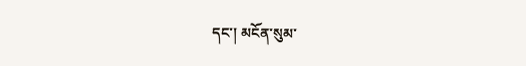དང་། མངོན་སུམ་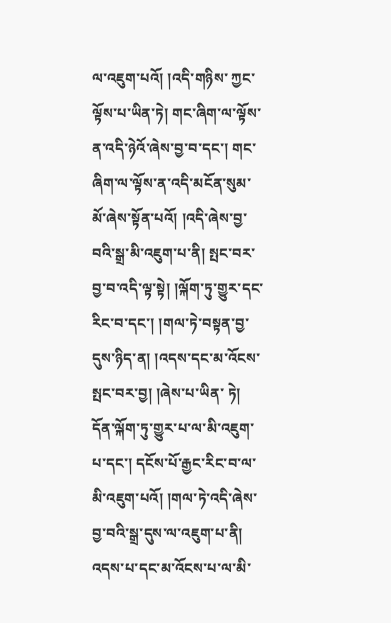ལ་འཇུག་པའོ། །འདི་གཉིས་ ཀྱང་ལྟོས་པ་ཡིན་ཏེ། གང་ཞིག་ལ་ལྟོས་ན་འདི་ཉེའོ་ཞེས་བྱ་བ་དང་། གང་ཞིག་ལ་ལྟོས་ན་འདི་མངོན་སུམ་མོ་ཞེས་སྟོན་པའོ། །འདི་ཞེས་བྱ་བའི་སྒྲ་མི་འཇུག་པ་ནི། སྤང་བར་བྱ་བ་འདི་ལྟ་སྟེ། །ལྐོག་ཏུ་གྱུར་དང་རིང་བ་དང་། །གལ་ཏེ་བསྟན་བྱ་དུས་ཉིད་ན། །འདས་དང་མ་འོངས་སྤང་བར་བྱ། །ཞེས་པ་ཡིན་ ཏེ། དོན་ལྐོག་ཏུ་གྱུར་པ་ལ་མི་འཇུག་པ་དང་། དངོས་པོ་རྒྱང་རིང་བ་ལ་མི་འཇུག་པའོ། །གལ་ཏེ་འདི་ཞེས་བྱ་བའི་སྒྲ་དུས་ལ་འཇུག་པ་ནི། འདས་པ་དང་མ་འོངས་པ་ལ་མི་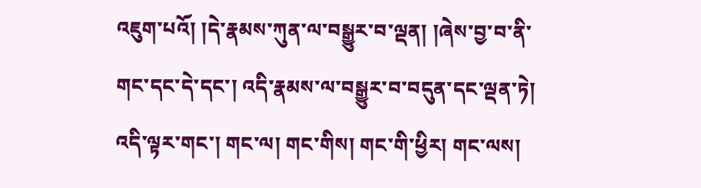འཇུག་པའོ། །དེ་རྣམས་ཀུན་ལ་བསྒྱུར་བ་ལྡན། །ཞེས་བྱ་བ་ནི་གང་དང་དེ་དང་། འདི་རྣམས་ལ་བསྒྱུར་བ་བདུན་དང་ལྡན་ཏེ། འདི་ལྟར་གང་། གང་ལ། གང་གིས། གང་གི་ཕྱིར། གང་ལས།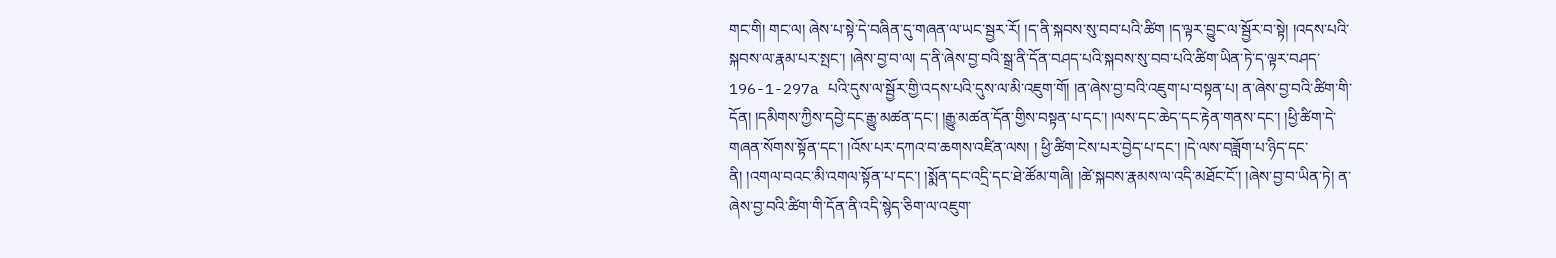གང་གི། གང་ལ། ཞེས་པ་སྟེ་དེ་བཞིན་དུ་གཞན་ལ་ཡང་སྦྱར་རོ། །ད་ནི་སྐབས་སུ་བབ་པའི་ཚིག །ད་ལྟར་བྱུང་ལ་སྦྱོར་བ་སྟེ། །འདས་པའི་སྐབས་ལ་རྣམ་པར་སྤང་། །ཞེས་བྱ་བ་ལ། ད་ནི་ཞེས་བྱ་བའི་སྒྲ་ནི་དོན་བཤད་པའི་སྐབས་སུ་བབ་པའི་ཚིག་ཡིན་ཏེ་ད་ལྟར་བཤད་ 196-1-297a པའི་དུས་ལ་སྦྱོར་གྱི་འདས་པའི་དུས་ལ་མི་འཇུག་གོ། །ན་ཞེས་བྱ་བའི་འཇུག་པ་བསྟན་པ། ན་ཞེས་བྱ་བའི་ཚིག་གི་དོན། །དམིགས་ཀྱིས་དབྱེ་དང་རྒྱུ་མཚན་དང་། །རྒྱུ་མཚན་དོན་གྱིས་བསྟན་པ་དང་། །ལས་དང་ཆེད་དང་རྟེན་གནས་དང་། །ཕྱི་ཚིག་དེ་གཞན་སོགས་སྟོན་དང་། །འོས་པར་དཀའ་བ་ཆགས་འཛིན་ལས། ། ཕྱི་ཚིག་ངེས་པར་བྱེད་པ་དང་། །དེ་ལས་བཟློག་པ་ཉིད་དང་ནི། །འགལ་བའང་མི་འགལ་སྟོན་པ་དང་། །སྨོན་དང་འདྲི་དང་ཐེ་ཚོམ་གཞི། །ཚེ་སྐབས་རྣམས་ལ་འདི་མཐོང་ངོ་། །ཞེས་བྱ་བ་ཡིན་ཏེ། ན་ཞེས་བྱ་བའི་ཚིག་གི་དོན་ནི་འདི་སྙེད་ཅིག་ལ་འཇུག་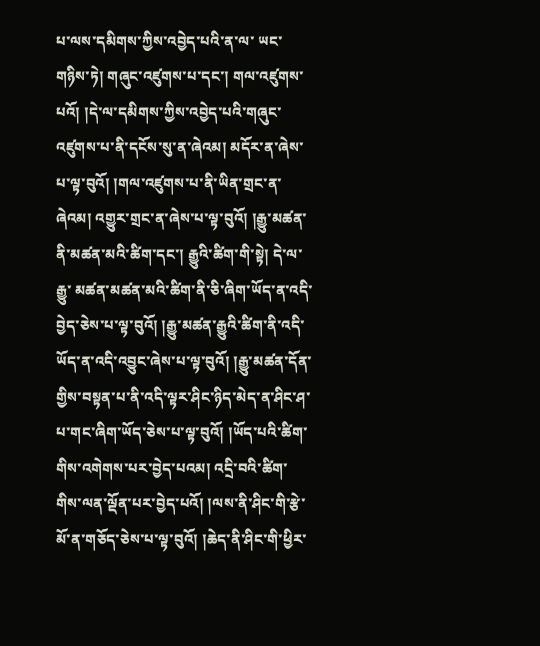པ་ལས་དམིགས་ཀྱིས་འབྱེད་པའི་ན་ལ་ ཡང་གཉིས་ཏེ། གཞུང་འཛུགས་པ་དང་། གལ་འཛུགས་པའོ། །དེ་ལ་དམིགས་ཀྱིས་འབྱེད་པའི་གཞུང་འཛུགས་པ་ནི་དངོས་སུ་ན་ཞེའམ། མདོར་ན་ཞེས་པ་ལྟ་བུའོ། །གལ་འཛུགས་པ་ནི་ཡིན་གྲང་ན་ཞེའམ། འགྱུར་གྲང་ན་ཞེས་པ་ལྟ་བུའོ། །རྒྱུ་མཚན་ནི་མཚན་མའི་ཚིག་དང་། རྒྱུའི་ཚིག་གི་སྟེ། དེ་ལ་རྒྱུ་ མཚན་མཚན་མའི་ཚིག་ནི་ཅི་ཞིག་ཡོད་ན་འདི་བྱེད་ཅེས་པ་ལྟ་བུའོ། །རྒྱུ་མཚན་རྒྱུའི་ཚིག་ནི་འདི་ཡོད་ན་འདི་འབྱུང་ཞེས་པ་ལྟ་བུའོ། །རྒྱུ་མཚན་དོན་གྱིས་བསྟན་པ་ནི་འདི་ལྟར་ཤིང་ཉིད་མེད་ན་ཤིང་ཤ་པ་གང་ཞིག་ཡོད་ཅེས་པ་ལྟ་བུའོ། །ཡོད་པའི་ཚིག་གིས་འགེགས་པར་བྱེད་པའམ། འདྲི་བའི་ཚིག་ གིས་ལན་ལྡོན་པར་བྱེད་པའོ། །ལས་ནི་ཤིང་གི་རྩེ་མོ་ན་གཅོད་ཅེས་པ་ལྟ་བུའོ། །ཆེད་ནི་ཤིང་གི་ཕྱིར་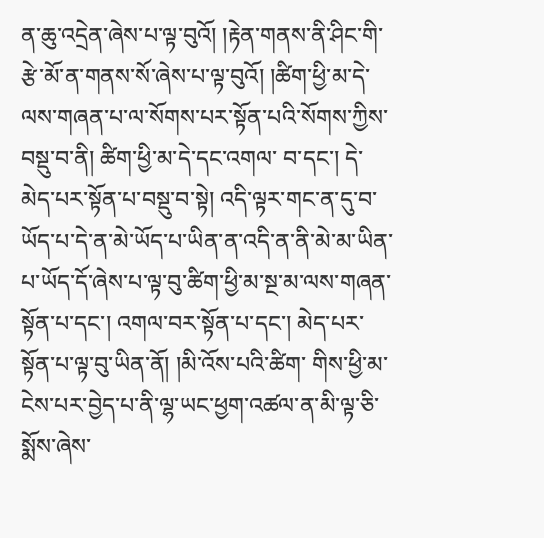ན་ཆུ་འདྲེན་ཞེས་པ་ལྟ་བུའོ། །རྟེན་གནས་ནི་ཤིང་གི་རྩེ་མོ་ན་གནས་སོ་ཞེས་པ་ལྟ་བུའོ། །ཚིག་ཕྱི་མ་དེ་ལས་གཞན་པ་ལ་སོགས་པར་སྟོན་པའི་སོགས་ཀྱིས་བསྡུ་བ་ནི། ཚིག་ཕྱི་མ་དེ་དང་འགལ་ བ་དང་། དེ་མེད་པར་སྟོན་པ་བསྡུ་བ་སྟེ། འདི་ལྟར་གང་ན་དུ་བ་ཡོད་པ་དེ་ན་མེ་ཡོད་པ་ཡིན་ན་འདི་ན་ནི་མེ་མ་ཡིན་པ་ཡོད་དོ་ཞེས་པ་ལྟ་བུ་ཚིག་ཕྱི་མ་སྔ་མ་ལས་གཞན་སྟོན་པ་དང་། འགལ་བར་སྟོན་པ་དང་། མེད་པར་སྟོན་པ་ལྟ་བུ་ཡིན་ནོ། །མི་འོས་པའི་ཚིག་ གིས་ཕྱི་མ་ངེས་པར་བྱེད་པ་ནི་ལྷ་ཡང་ཕྱག་འཚལ་ན་མི་ལྟ་ཅི་སྨོས་ཞེས་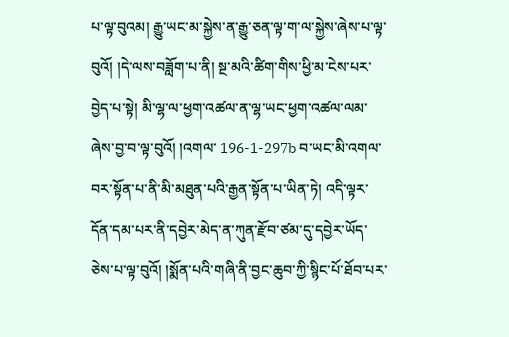པ་ལྟ་བུའམ། རྒྱུ་ཡང་མ་སྐྱེས་ན་རྒྱུ་ཅན་ལྟ་ག་ལ་སྐྱེས་ཞེས་པ་ལྟ་བུའོ། །དེ་ལས་བཟློག་པ་ནི། སྔ་མའི་ཚིག་གིས་ཕྱི་མ་ངེས་པར་བྱེད་པ་སྟེ། མི་ལྷ་ལ་ཕྱག་འཚལ་ན་ལྷ་ཡང་ཕྱག་འཚལ་ལམ་ཞེས་བྱ་བ་ལྟ་བུའོ། །འགལ་ 196-1-297b བ་ཡང་མི་འགལ་བར་སྟོན་པ་ནི་མི་མཐུན་པའི་རྒྱན་སྟོན་པ་ཡིན་ཏེ། འདི་ལྟར་དོན་དམ་པར་ནི་དབྱེར་མེད་ན་ཀུན་རྫོབ་ཙམ་དུ་དབྱེར་ཡོད་ཅེས་པ་ལྟ་བུའོ། །སྨོན་པའི་གཞི་ནི་བྱང་ཆུབ་ཀྱི་སྙིང་པོ་ཐོབ་པར་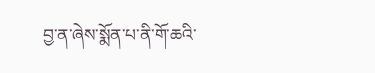བྱ་ན་ཞེས་སྨོན་པ་ནི་གོ་ཆའི་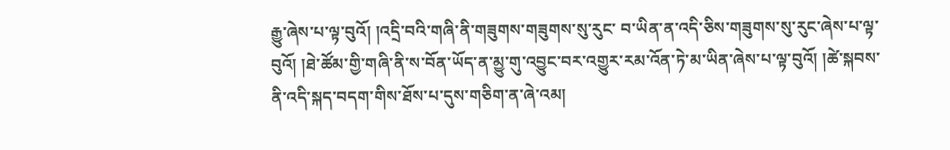རྒྱུ་ཞེས་པ་ལྟ་བུའོ། །འདྲི་བའི་གཞི་ནི་གཟུགས་གཟུགས་སུ་རུང་ བ་ཡིན་ན་འདི་ཅིས་གཟུགས་སུ་རུང་ཞེས་པ་ལྟ་བུའོ། །ཐེ་ཚོམ་གྱི་གཞི་ནི་ས་བོན་ཡོད་ན་མྱུ་གུ་འབྱུང་བར་འགྱུར་རམ་འོན་ཏེ་མ་ཡིན་ཞེས་པ་ལྟ་བུའོ། །ཚེ་སྐབས་ནི་འདི་སྐད་བདག་གིས་ཐོས་པ་དུས་གཅིག་ན་ཞེ་འམ།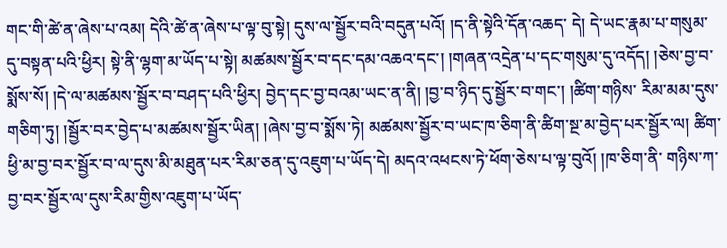གང་གི་ཚེ་ན་ཞེས་པ་འམ། དེའི་ཚེ་ན་ཞེས་པ་ལྟ་བུ་སྟེ། དུས་ལ་སྦྱོར་བའི་བདུན་པའོ། །ད་ནི་སྟེའི་དོན་འཆད་ དེ། དེ་ཡང་རྣམ་པ་གསུམ་དུ་བསྟན་པའི་ཕྱིར། སྟེ་ནི་ལྷག་མ་ཡོད་པ་སྟེ། མཚམས་སྦྱོར་བ་དང་དམ་འཆའ་དང་། །གཞན་འདྲེན་པ་དང་གསུམ་དུ་འདོད། །ཅེས་བྱ་བ་སྨོས་སོ། །དེ་ལ་མཚམས་སྦྱོར་བ་བཤད་པའི་ཕྱིར། བྱེད་དང་བྱ་བའམ་ཡང་ན་ནི། །བྱ་བ་ཉིད་དུ་སྦྱོར་བ་གང་། །ཚིག་གཉིས་ རིམ་མམ་དུས་གཅིག་ཏུ། །སྦྱོར་བར་བྱེད་པ་མཚམས་སྦྱོར་ཡིན། །ཞེས་བྱ་བ་སྨོས་ཏེ། མཚམས་སྦྱོར་བ་ཡང་ཁ་ཅིག་ནི་ཚིག་སྔ་མ་བྱེད་པར་སྦྱོར་ལ། ཚིག་ཕྱི་མ་བྱ་བར་སྦྱོར་བ་ལ་དུས་མི་མཐུན་པར་རིམ་ཅན་དུ་འཇུག་པ་ཡོད་དེ། མདའ་འཕངས་ཏེ་ཕོག་ཅེས་པ་ལྟ་བུའོ། །ཁ་ཅིག་ནི་ གཉིས་ཀ་བྱ་བར་སྦྱོར་ལ་དུས་རིམ་གྱིས་འཇུག་པ་ཡོད་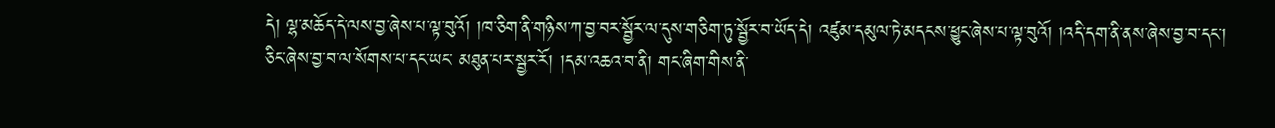དེ། ལྷ་མཆོད་དེ་ལས་བྱ་ཞེས་པ་ལྟ་བུའོ། །ཁ་ཅིག་ནི་གཉིས་ཀ་བྱ་བར་སྦྱོར་ལ་དུས་གཅིག་ཏུ་སྦྱོར་བ་ཡོད་དེ། འཛུམ་དམུལ་ཏེ་མདངས་ཕྱུང་ཞེས་པ་ལྟ་བུའོ། །འདི་དག་ནི་ནས་ཞེས་བྱ་བ་དང་། ཅིང་ཞེས་བྱ་བ་ལ་སོགས་པ་དང་ཡང་ མཐུན་པར་སྦྱར་རོ། །དམ་འཆའ་བ་ནི། གང་ཞིག་གིས་ནི་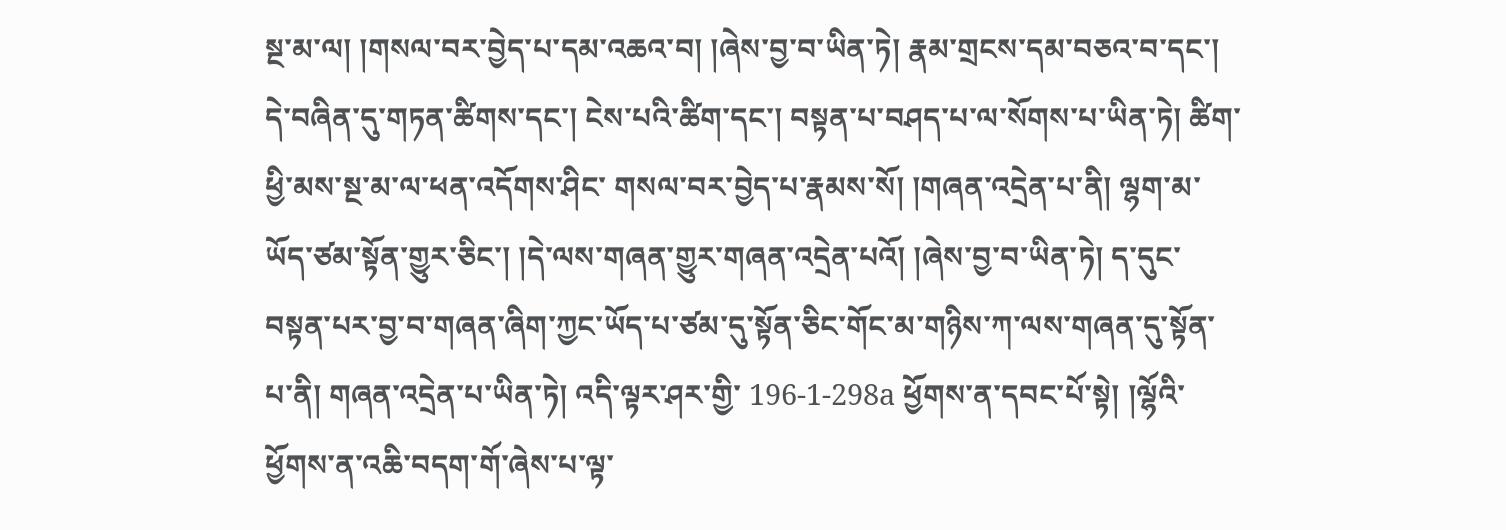སྔ་མ་ལ། །གསལ་བར་བྱེད་པ་དམ་འཆའ་བ། །ཞེས་བྱ་བ་ཡིན་ཏེ། རྣམ་གྲངས་དམ་བཅའ་བ་དང་། དེ་བཞིན་དུ་གཏན་ཚིགས་དང་། ངེས་པའི་ཚིག་དང་། བསྟན་པ་བཤད་པ་ལ་སོགས་པ་ཡིན་ཏེ། ཚིག་ཕྱི་མས་སྔ་མ་ལ་ཕན་འདོགས་ཤིང་ གསལ་བར་བྱེད་པ་རྣམས་སོ། །གཞན་འདྲེན་པ་ནི། ལྷག་མ་ཡོད་ཙམ་སྟོན་གྱུར་ཅིང་། །དེ་ལས་གཞན་གྱུར་གཞན་འདྲེན་པའོ། །ཞེས་བྱ་བ་ཡིན་ཏེ། ད་དུང་བསྟན་པར་བྱ་བ་གཞན་ཞིག་ཀྱང་ཡོད་པ་ཙམ་དུ་སྟོན་ཅིང་གོང་མ་གཉིས་ཀ་ལས་གཞན་དུ་སྟོན་པ་ནི། གཞན་འདྲེན་པ་ཡིན་ཏེ། འདི་ལྟར་ཤར་གྱི་ 196-1-298a ཕྱོགས་ན་དབང་པོ་སྟེ། །ལྷོའི་ཕྱོགས་ན་འཆི་བདག་གོ་ཞེས་པ་ལྟ་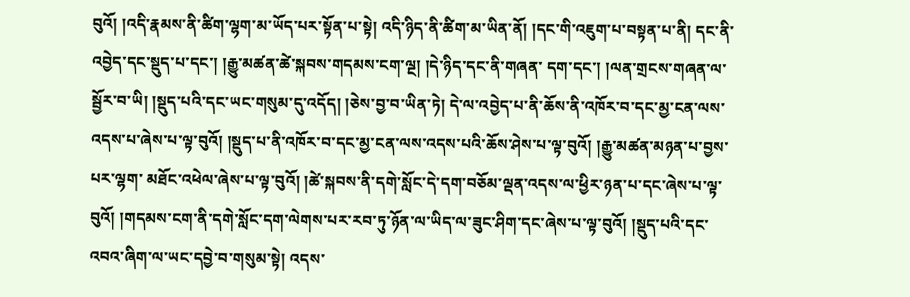བུའོ། །འདི་རྣམས་ནི་ཚིག་ལྷག་མ་ཡོད་པར་སྟོན་པ་སྟེ། འདི་ཉིད་ནི་ཚིག་མ་ཡིན་ནོ། །དང་གི་འཇུག་པ་བསྟན་པ་ནི། དང་ནི་འབྱེད་དང་སྡུད་པ་དང་། །རྒྱུ་མཚན་ཚེ་སྐབས་གདམས་ངག་ལྔ། །དེ་ཉིད་དང་ནི་གཞན་ དག་དང་། །ལན་གྲངས་གཞན་ལ་སྦྱོར་བ་ཡི། །སྡུད་པའི་དང་ཡང་གསུམ་དུ་འདོད། །ཅེས་བྱ་བ་ཡིན་ཏེ། དེ་ལ་འབྱེད་པ་ནི་ཆོས་ནི་འཁོར་བ་དང་མྱ་ངན་ལས་འདས་པ་ཞེས་པ་ལྟ་བུའོ། །སྡུད་པ་ནི་འཁོར་བ་དང་མྱ་ངན་ལས་འདས་པའི་ཆོས་ཤེས་པ་ལྟ་བུའོ། །རྒྱུ་མཚན་མཉན་པ་བྱས་པར་ལྷག་ མཐོང་འཕེལ་ཞེས་པ་ལྟ་བུའོ། །ཚེ་སྐབས་ནི་དགེ་སློང་དེ་དག་བཅོམ་ལྡན་འདས་ལ་ཕྱིར་ཉན་པ་དང་ཞེས་པ་ལྟ་བུའོ། །གདམས་ངག་ནི་དགེ་སློང་དག་ལེགས་པར་རབ་ཏུ་ཉོན་ལ་ཡིད་ལ་ཟུང་ཤིག་དང་ཞེས་པ་ལྟ་བུའོ། །སྡུད་པའི་དང་འབའ་ཞིག་ལ་ཡང་དབྱེ་བ་གསུམ་སྟེ། འདས་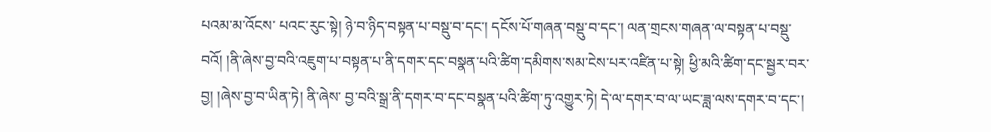པའམ་མ་འོངས་ པའང་རུང་སྟེ། ཉེ་བ་ཉིད་བསྟན་པ་བསྡུ་བ་དང་། དངོས་པོ་གཞན་བསྡུ་བ་དང་། ལན་གྲངས་གཞན་ལ་བསྟན་པ་བསྡུ་བའོ། །ནི་ཞེས་བྱ་བའི་འཇུག་པ་བསྟན་པ་ནི་དགར་དང་བསྣན་པའི་ཚིག་དམིགས་སམ་ངེས་པར་འཛིན་པ་སྟེ། ཕྱི་མའི་ཚིག་དང་སྦྱར་བར་བྱ། །ཞེས་བྱ་བ་ཡིན་ཏེ། ནི་ཞེས་ བྱ་བའི་སྒྲ་ནི་དགར་བ་དང་བསྣན་པའི་ཚིག་ཏུ་འགྱུར་ཏེ། དེ་ལ་དགར་བ་ལ་ཡང་ཟླ་ལས་དགར་བ་དང་།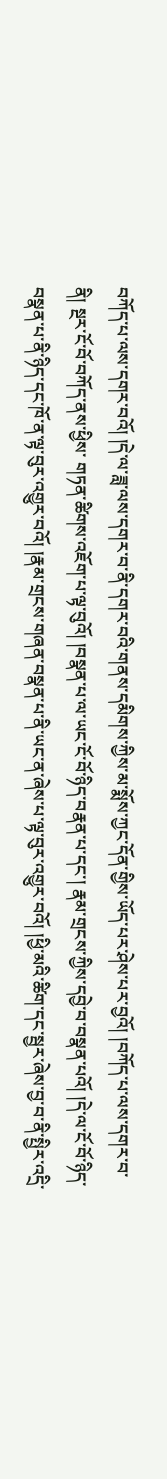བཀོད་པ་ལས་དགར་བའོ། །དེ་ལ་ཟླ་ལས་དགར་བ་ནི་དགར་བའི་གནས་དམིགས་ཀྱིས་མ་སྨོས་ཀྱང་དོན་གྱིས་ཡོད་པར་ཤེས་པར་བྱའོ། །བཀོད་པ་ལས་དགར་བ་ནི། སྔར་ངོ་བོ་བཀོད་ནས་ཕྱིས་ གཏན་ཚིགས་འཇོག་པ་ལྟ་བུའོ། །བསྣན་པ་ལ་ཡང་ངོ་བོ་ཉིད་བརྣན་པ་དང་། རྣམ་གྲངས་ཀྱིས་དབྱེ་བ་བསྣན་པའོ། །དེ་ལ་ངོ་བོ་ཉིད་བསྣན་པ་ནི་ཉིད་དང་ཁོ་ན་ལྟ་བུར་འགྱུར་བའོ། །རྣམ་གྲངས་གཞན་བསྣན་པ་ནི་ཡང་ན་ཞེས་པ་ལྟ་བུར་འགྱུར་བའོ། །ཕྱི་མའི་ཚིག་དང་སྦྱར་ཞེས་བྱ་བ་ནི་སྤྱིར་འདྲི་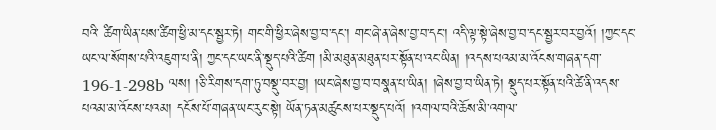བའི་ ཚིག་ཡིན་པས་ཚིག་ཕྱི་མ་དང་སྦྱར་ཏེ། གང་གི་ཕྱིར་ཞེས་བྱ་བ་དང་། གང་ཞེ་ན་ཞེས་བྱ་བ་དང་། འདི་ལྟ་སྟེ་ཞེས་བྱ་བ་དང་སྦྱར་བར་བྱའོ། །ཀྱང་དང་ཡང་ལ་སོགས་པའི་འཇུག་པ་ནི། ཀྱང་དང་ཡང་ནི་སྡུད་པའི་ཚིག །མི་མཐུན་མཐུན་པར་སྟོན་པ་འང་ཡིན། །འདས་པའམ་མ་འོངས་གཞན་དག་ 196-1-298b ལས། །ཅི་རིགས་དག་ཏུ་བསྡུ་བར་བྱ། །ཡང་ཞེས་བྱ་བ་བསྣན་པ་ཡིན། །ཞེས་བྱ་བ་ཡིན་ཏེ། སྡུད་པར་སྟོན་པའི་ཚེ་ནི་འདས་པའམ་མ་འོངས་པའམ། དངོས་པོ་གཞན་ཡང་རུང་སྟེ། ཡོན་ཏན་མཚུངས་པར་སྡུད་པའོ། །འགལ་བའི་ཆོས་མི་འགལ་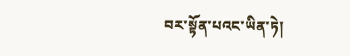བར་སྟོན་པའང་ཡིན་ཏེ།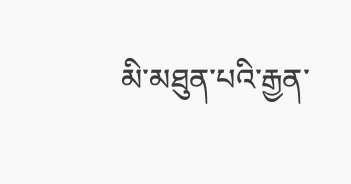མི་མཐུན་པའི་རྒྱན་